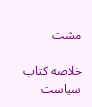مشت

خلاصه کتاب سیاست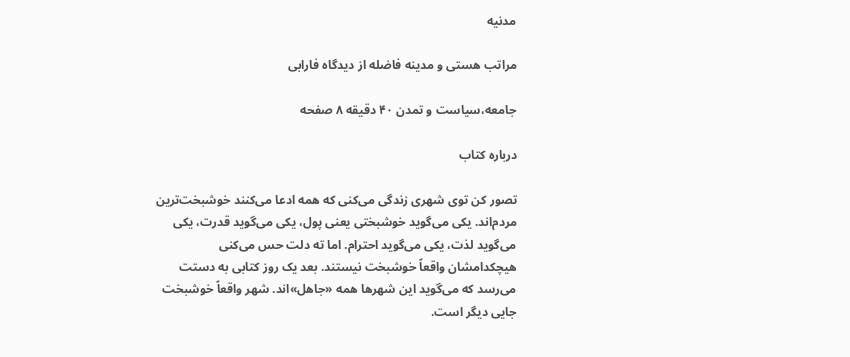مدنیه

مراتب هستی و مدینه فاضله از دیدگاه فارابی

جامعه،سیاست و تمدن ۴۰ دقیقه ۸ صفحه

درباره کتاب

تصور کن توی شهری زندگی می‌کنی که همه ادعا می‌کنند خوشبخت‌ترین مردم‌اند. یکی می‌گوید خوشبختی یعنی پول، یکی می‌گوید قدرت، یکی می‌گوید لذت، یکی می‌گوید احترام. اما ته دلت حس می‌کنی هیچکدامشان واقعاً خوشبخت نیستند. بعد یک روز کتابی به دستت می‌رسد که می‌گوید این شهرها همه «جاهل»اند. شهر واقعاً خوشبخت جایی دیگر است.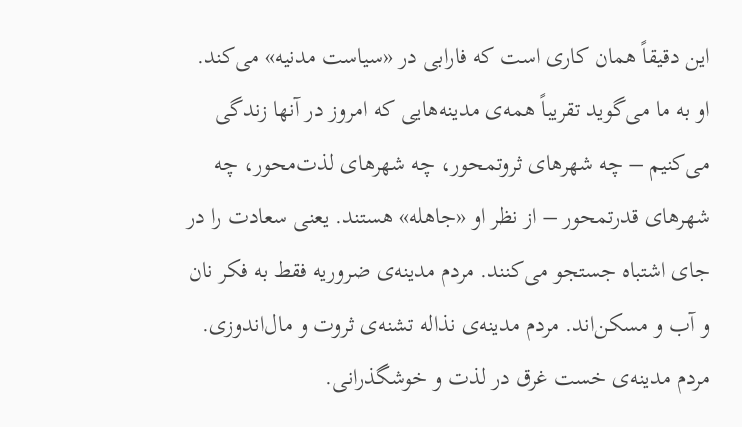این دقیقاً همان کاری است که فارابی در «سیاست مدنیه» می‌کند. او به ما می‌گوید تقریباً همه‌ی مدینه‌هایی که امروز در آنها زندگی می‌کنیم – چه شهرهای ثروتمحور، چه شهرهای لذت‌محور، چه شهرهای قدرتمحور – از نظر او «جاهله» هستند. یعنی سعادت را در جای اشتباه جستجو می‌کنند. مردم مدینه‌ی ضروریه فقط به فکر نان و آب و مسکن‌اند. مردم مدینه‌ی نذاله تشنه‌ی ثروت و مال‌اندوزی. مردم مدینه‌ی خست غرق در لذت و خوشگذرانی.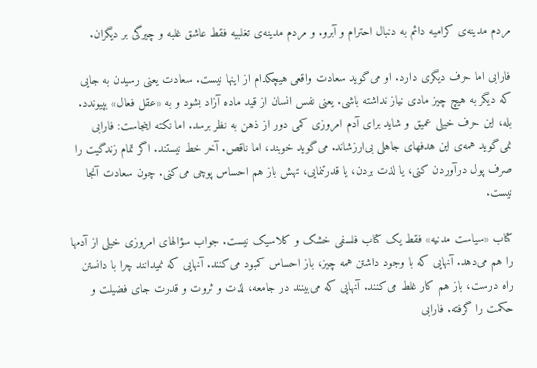مردم مدینه‌ی کرامیه دائم به دنبال احترام و آبرو. و مردم مدینه‌ی تغلبیه فقط عاشق غلبه و چیرگی بر دیگران.

فارابی اما حرف دیگری دارد. او می‌گوید سعادت واقعی هیچکدام از اینها نیست. سعادت یعنی رسیدن به جایی که دیگر به هیچ چیز مادی نیاز نداشته باشی. یعنی نفس انسان از قید ماده آزاد بشود و به «عقل فعال» بپیوندد. بله، این حرف خیلی عمیق و شاید برای آدم امروزی کمی دور از ذهن به نظر برسد. اما نکته اینجاست: فارابی نمی‌گوید همه‌ی این هدفهای جاهلی بی‌ارزشاند. می‌گوید خوبند، اما ناقص. آخر خط نیستند. اگر تمام زندگیت را صرف پول درآوردن کنی، یا لذت بردن، یا قدرتنمایی، تهش باز هم احساس پوچی می‌کنی. چون سعادت آنجا نیست.

کتاب «سیاست مدنیه» فقط یک کتاب فلسفی خشک و کلاسیک نیست. جواب سؤالهای امروزی خیلی از آدمها را هم می‌دهد. آنهایی که با وجود داشتن همه چیز، باز احساس کمبود می‌کنند. آنهایی که نمیدانند چرا با دانستن راه درست، باز هم کار غلط می‌کنند. آنهایی که می‌بینند در جامعه، لذت و ثروت و قدرت جای فضیلت و حکمت را گرفته. فارابی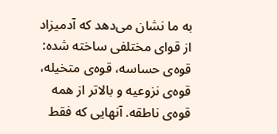به ما نشان می‌دهد که آدمیزاد از قوای مختلفی ساخته شده: قوه‌ی حساسه، قوه‌ی متخیله، قوه‌ی نزوعیه و بالاتر از همه قوه‌ی ناطقه. آنهایی که فقط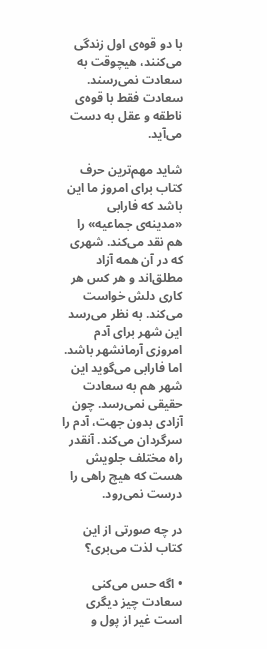با دو قوه‌ی اول زندگی می‌کنند، هیچوقت به سعادت نمی‌رسند. سعادت فقط با قوه‌ی ناطقه و عقل به دست می‌آید.

شاید مهم‌ترین حرف کتاب برای امروز ما این باشد که فارابی «مدینه‌ی جماعیه» را هم نقد می‌کند. شهری که در آن همه آزاد مطلق‌اند و هر کس هر کاری دلش خواست می‌کند. به نظر می‌رسد این شهر برای آدم امروزی آرمانشهر باشد. اما فارابی می‌گوید این شهر هم به سعادت حقیقی نمی‌رسد. چون آزادی بدون جهت، آدم را سرگردان می‌کند. آنقدر راه مختلف جلویش هست که هیچ راهی را درست نمی‌رود.

در چه صورتی از این کتاب لذت می‌بری؟

• اگه حس می‌کنی سعادت چیز دیگری است غیر از پول و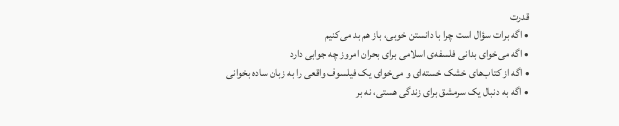قدرت
• اگه برات سؤال است چرا با دانستن خوبی، باز هم بد می‌کنیم
• اگه می‌خوای بدانی فلسفه‌ی اسلامی برای بحران امروز چه جوابی دارد
• اگه از کتاب‌های خشک خسته‌ای و می‌خوای یک فیلسوف واقعی را به زبان ساده بخوانی
• اگه به دنبال یک سرمشق برای زندگی هستی، نه بر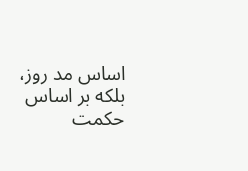اساس مد روز، بلکه بر اساس حکمت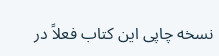نسخه چاپی این کتاب فعلاً در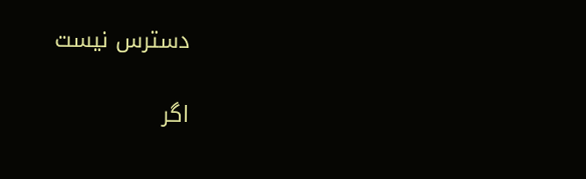دسترس نیست

اگر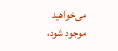می‌خواهید موجود شود،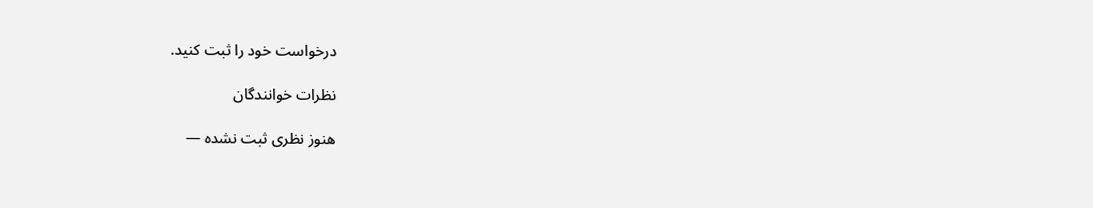درخواست خود را ثبت کنید.

نظرات خوانندگان

هنوز نظری ثبت نشده —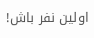اولین نفر باش!